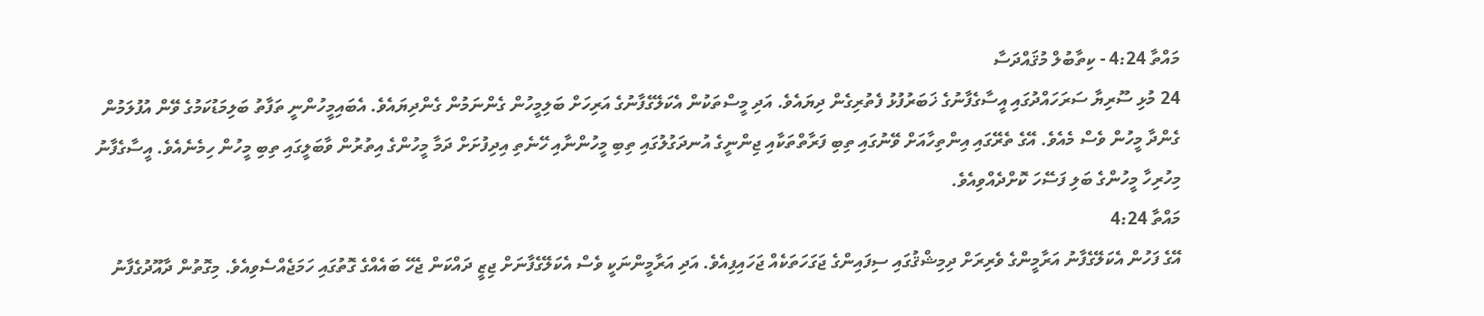މައްތާ 4:24 - ކިތާބުލް މުޤައްދަސާ
24 މުޅި ސޫރިޔާ ސަރަހައްދުގައި އީސާގެފާނުގެ ޚަބަރުފުޅު ފެތުރިގެން ދިޔައެވެ. އަދި މީސްތަކުން އެކަލޭގެފާނުގެ އަރިހަށް ބަލިމީހުން ގެންނަމުން ގެންދިޔައެވެ. އެބައިމީހުންނީ ތަފާތު ބަލިމަޑުކަމުގެ ވޭން އުފުލަމުން ގެންދާ މީހުން ވެސް މެއެވެ. އޭގެ ތެރޭގައި އިންތިހާއަށް ވޭނުގައި ތިބި ފަރާތްތަކާއި ޖިންނީގެ އުނދަގުލުގައި ތިބި މީހުންނާއި ހޭނެތި އިދިފުށަށް ދަމާ މީހުންގެ އިތުރުން ވާބަލީގައި ތިބި މީހުން ހިމެނެއެވެ. އީސާގެފާނު މިހުރިހާ މީހުންގެ ބަލި ފަސޭހަ ކޮށްދެއްވިއެވެ.
މައްތާ 4:24
އޭގެ ފަހުން އެކަލޭގެފާނު އަރާމީންގެ ވެރިރަށް ދިމިޝްޤުގައި ސިފައިންގެ ޖަގަހަތަކެއް ޖަހައިފިއެވެ. އަދި އަރާމީންނަކީ ވެސް އެކަލޭގެފާނަށް ޖިޒީ ދައްކަން ޖެހޭ ބައެއްގެ ގޮތުގައި ހަމަޖެއްސެވިއެވެ. މިގޮތުން ދާއޫދުގެފާނު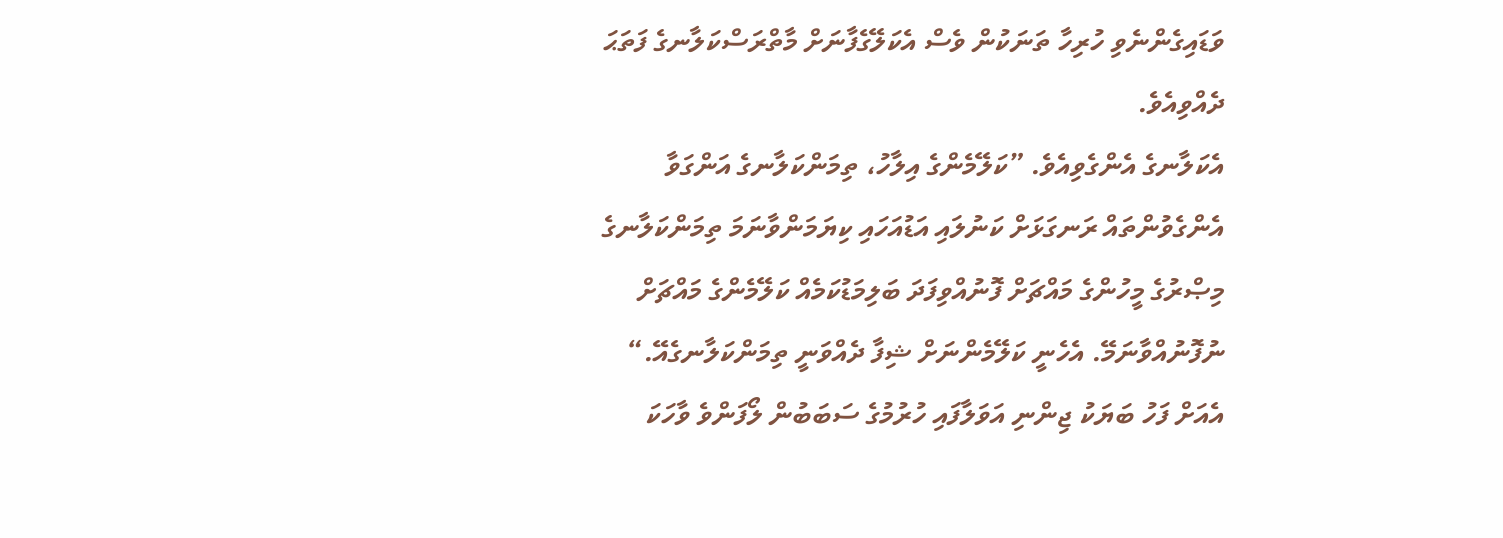ވަޑައިގެންނެވި ހުރިހާ ތަނަކުން ވެސް އެކަލޭގެފާނަށް މާތްރަސްކަލާނގެ ފަތަޙަ ދެއްވިއެވެ.
އެކަލާނގެ އެންގެވިއެވެ. ”ކަލޭމެންގެ އިލާހު، ތިމަންކަލާނގެ އަންގަވާ އެންގެވުންތައް ރަނގަޅަށް ކަނުލައި އަޑުއަހައި ކިޔަމަންވާނަމަ ތިމަންކަލާނގެ މިޞްރުގެ މީހުންގެ މައްޗަށް ފޮނުއްވިފަދަ ބަލިމަޑުކަމެއް ކަލޭމެންގެ މައްޗަށް ނުފޮނުއްވާނަމޭ. އެހެނީ ކަލޭމެންނަށް ޝިފާ ދެއްވަނީ ތިމަންކަލާނގެއޭ.“
އެއަށް ފަހު ބަޔަކު ޖިންނި އަވަލާފައި ހުރުމުގެ ސަބަބުން ލޯފަންވެ ވާހަކަ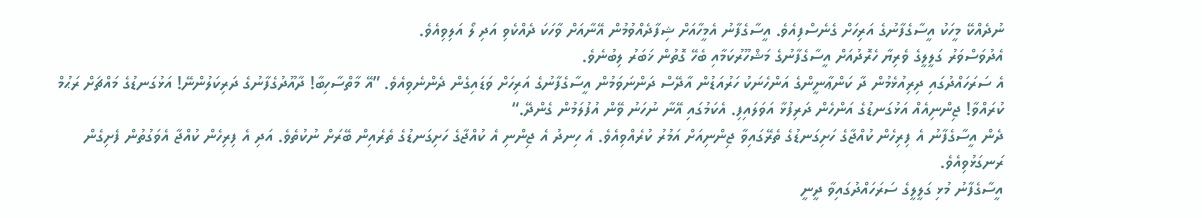ނުދެއްކޭ މީހަކު އީސާގެފާނުގެ އަރިހަށް ގެނެސްފިއެވެ. އީސާގެފާނު އެމީހާއަށް ޝިފާދެއްވުމުން އޭނާއަށް ވާހަކަ ދެއްކެވި އަދި ލޯ އަލިވިއެވެ.
އެދުވަސްވަރު ގަލީލީގެ ވެރިޔާ ހެރޮދުއަށް އީސާގެފާނުގެ މަޝްހޫރުކަމާއި ބެހޭ ގޮތުން ޚަބަރު ލިބުނެވެ.
އެ ސަރަހައްދުގައި ދިރިއުޅެމުން ދާ ކަންޢާނީންގެ އަންހެނަކު ހަރުއަޑުން އާދޭސް ދަންނަވަމުން އީސާގެފާނުގެ އަރިހަށް ވަޑައިގެން ދެންނެވިއެވެ. ”އޭ މާތްސާހިބާ! ދާއޫދުގެފާނުގެ ދަރިކަލުންނޭ! އަޅުގަނޑުގެ މައްޗަށް ރަޙުމް ކުރައްވާ! ޖިންނިއެއް އަޅުގަނޑުގެ އަންހެން ދަރިފުޅާ އަވަލައިފި. އެކަމުގައި އޭނާ ނުހަނު ވޭން އުފުލަމުން ގެންދޭ.“
ދެން އީސާގެފާނު އެ ފިރިހެން ކުއްޖާގެ ހަށިގަނޑުގެ ތެރޭގައިވާ ޖިންނިއަށް އަމުރު ކުރެއްވިއެވެ. އެ ހިނދު އެ ޖިންނި އެ ކުއްޖާގެ ހަށިގަނޑުގެ ތެރެއިން ބޭރަށް ނުކުތެވެ. އަދި އެ ފިރިހެން ކުއްޖާ އެވަގުތުން ފެށިގެން ރަނގަޅުވިއެވެ.
އީސާގެފާނު މުޅި ގަލީލީގެ ސަރަހައްދުގައިވާ ދީނީ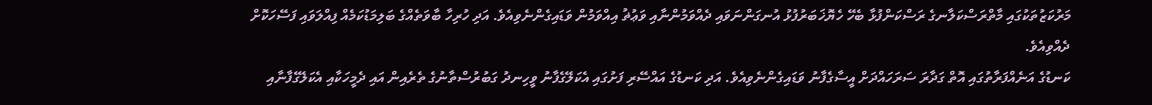މަރުކަޒުތަކުގައި މާތްރަސްކަލާނގެ ރަސްކަންފުޅާ ބެހޭ ހެޔޮޚަބަރުފުޅު އުނގަންނަވައި ދެއްވަމުންނާއި ވަޢުޡު އިއްވަމުން ވަޑައިގެންނެވިއެވެ. އަދި ހުރިހާ ބާވަތެއްގެ ބަލިމަޑުކަމެއް ފިއްލަވައި ފަސޭހަކޮށް ދެއްވިއެވެ.
ކަނޑުގެ އަނެއްފަރާތުގައި އޮތް ގަދާރަ ސަރަހައްދަށް އީސާގެފާނު ވަޑައިގެންނެވިއެވެ. އަދި ކަނޑުގެ އައްސޭރި ފަށުގައި އެކަލޭގެފާނު ވީހިނދު ގަބުރުސްތާނުގެ ތެރެއިން އައި ދެމީހަކާއި އެކަލޭގެފާނާއި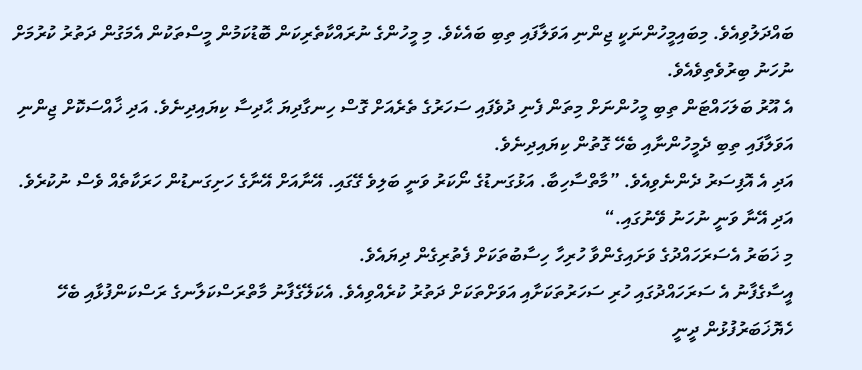ބައްދަލުވިއެވެ. މިބައިމީހުންނަކީ ޖިންނި އަވަލާފައި ތިބި ބައެކެވެ. މި މީހުންގެ ނުރައްކާތެރިކަން ބޮޑުކަމުން މީސްތަކުން އެމަގުން ދަތުރު ކުރުމަށް ނުހަނު ބިރުވެތިވެއެވެ.
އެ އޫރު ބަލަހައްޓަން ތިބި މީހުންނަށް މިތަން ފެނި ދުވެފައި ސަހަރުގެ ތެރެއަށް ގޮސް ހިނގާދިޔަ ޙާދިސާ ކިޔައިދިނެވެ. އަދި ޚާއްސަކޮށް ޖިންނި އަވަލާފައި ތިބި ދެމީހުންނާއި ބެހޭ ގޮތުން ކިޔައިދިނެވެ.
އަދި އެ އޮފިސަރު ދެންނެވިއެވެ. ”މާތްސާހިބާ. އަޅުގަނޑުގެ ނޯކަރު ވަނީ ބަލިވެ ގޭގައި. އޭނާއަށް އޭނާގެ ހަށިގަނޑުން ހަރަކާތެއް ވެސް ނުކުރެވެ. އަދި އޭނާ ވަނީ ނުހަނު ވޭނުގައި.“
މި ޚަބަރު އެސަރަހައްދުގެ ވަށައިގެންވާ ހުރިހާ ހިސާބުތަކަށް ފެތުރިގެން ދިޔައެވެ.
އީސާގެފާނު އެ ސަރަހައްދުގައި ހުރި ސަހަރުތަކަށާއި އަވަށްތަކަށް ދަތުރު ކުރެއްވިއެވެ. އެކަލޭގެފާނު މާތްރަސްކަލާނގެ ރަސްކަންފުޅާއި ބެހޭ ހެޔޮޚަބަރުފުޅުން ދީނީ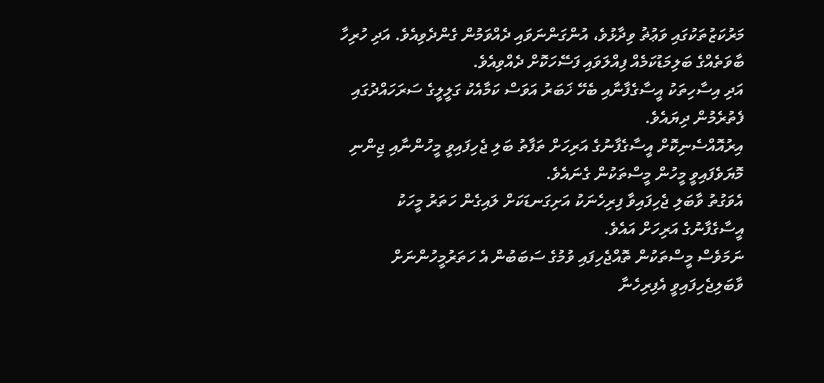މަރުކަޒުތަކުގައި ވަޢުޡު ވިދާޅުވެ، އުންގަންނަވައި ދެއްވަމުން ގެންދެވިއެވެ. އަދި ހުރިހާ ބާވަތެއްގެ ބަލިމަޑުކަމެއް ފިއްލަވައި ފަސޭހަކޮށް ދެއްވިއެވެ.
އަދި އިސާހިތަކު އީސާގެފާނާއި ބެހޭ ޚަބަރު އަވަސް ކަމާއެކު ގަލީލީގެ ސަރަހައްދުގައި ފެތުރެމުން ދިޔައެވެ.
އިރުއޮއްސެނިކޮށް އީސާގެފާނުގެ އަރިހަށް ތަފާތު ބަލި ޖެހިފައިވީ މީހުންނާއި ޖިންނި މޮޔަވެފައިވީ މީހުން މީސްތަކުން ގެނައެވެ.
އެވަގުތު ވާބަލި ޖެހިފައިވާ ފިރިހެނަކު އަށިގަނޑަކަށް ލައިގެން ހަތަރު މީހަކު އީސާގެފާނުގެ އަރިހަށް އައެވެ.
ނަމަވެސް މީސްތަކުން ތޮއްޖެހިފައި ވުމުގެ ސަބަބުން އެ ހަތަރުމީހުންނަށް ވާބަލިޖެހިފައިވީ އެފިރިހެނާ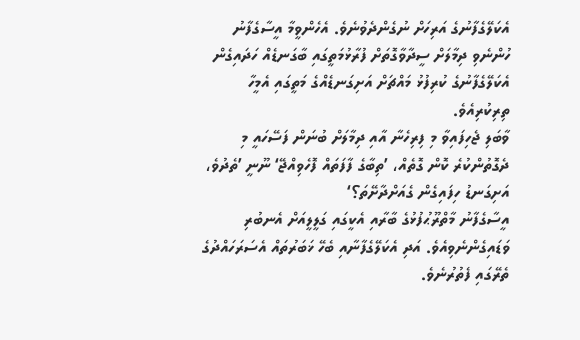އެކަލޭގެފާނުގެ އަރިހަށް ނުގެންދެވުނެވެ. އެހެންވީމާ އީސާގެފާނު ހުންނެވި ދިމާލަށް ސީދާވާގޮތަށް ފުރާޅުމަތީގައި ބާގަނޑެއް ހަދައިގެން އެކަލޭގެފާނުގެ ކުރިފުޅު މައްޗަށް އަށިގަނޑެއްގެ މަތީގައި އެމީހާ ތިރިކުރިއެވެ.
ވާބަލި ޖެހިފައިވާ މި ފިރިހެނާ އާއި ދިމާލަށް ބުނަން ފަސޭހައީ މި ދެގޮތުންކުރެ ކޮން ގޮތެއް، ’ތިބާގެ ފާފަތައް ފޮހެވިއްޖޭ‘ ނޫނީ ’ތެދުވެ، އަށިގަނޑު ހިފައިގެން ގެއަށްދާށޭތަ؟‘
އީސާގެފާނު މާތްރޫޙުފުޅުގެ ބާރާއި އެކީގައި ގަލީލީއަށް އެނބުރި ވަޑައިގެންނެވިއެވެ. އަދި އެކަލޭގެފާނާއި ބެހޭ ޚަބަރުތައް އެސަރަހައްދުގެ ތެރޭގައި ފެތުރުނެވެ.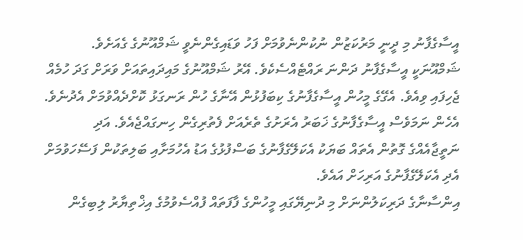އީސާގެފާނު މި ދީނީ މަރުކަޒުން ނުކުންނެވުމަށް ފަހު ވަޑައިގެންނެވީ ޝަމްއޫނުގެ ގެއަށެވެ. ޝަމްއޫނަކީ އީސާގެފާނު ދަންނަ ރައްޓެއްސެކެވެ. އޭރު ޝަމްއޫނުގެ މައިދައިތައަށް ވަރަށް ގަދަ ހުމެއް ޖެހިފައި ވިއެވެ. އެގޭގެ މީހުން އީސާގެފާނުގެ ކިބަފުޅުން އޭނާގެ ހުން ރަނގަޅު ކޮށްދެއްވުމަށް އެދުނެވެ.
އެހެން ނަމަވެސް އީސާގެފާނުގެ ޚަބަރު އެރަށުގެ ތެރެއަށް ފެތުރިގެން ހިނގައްޖެއެވެ. އަދި ނަތީޖާއެއްގެ ގޮތުން އެތައް ބަޔަކު އެކަލޭގެފާނުގެ ބަސްފުޅުގެ އަޑު އެހުމަށާއި ބަލިތަކުން ފަސޭހަވުމަށް އެދި އެކަލޭގެފާނުގެ އަރިހަށް އައެވެ.
އިންސާނާގެ ދަރިކަލުންނަށް މި ދުނިޔޭގައި މީހުންގެ ފާފަތައް ފުއްސެވުމުގެ އިޚްތިޔާރު ލިބިގެން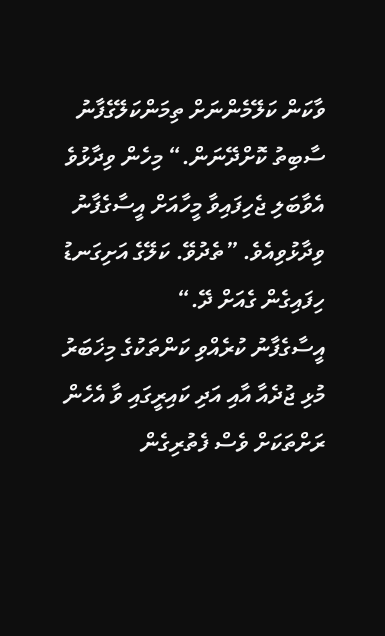ވާކަން ކަލޭމެންނަށް ތިމަންކަލޭގެފާނު ސާބިތު ކޮށްދޭނަން.“ މިހެން ވިދާޅުވެ އެވާބަލި ޖެހިފައިވާ މީހާއަށް އީސާގެފާނު ވިދާޅުވިއެވެ. ”ތެދުވޭ. ކަލޭގެ އަށިގަނޑު ހިފައިގެން ގެއަށް ދޭ.“
އީސާގެފާނު ކުރެއްވި ކަންތަކުގެ މިޚަބަރު މުޅި ޖުދެއާ އާއި އަދި ކައިރީގައި ވާ އެހެން ރަށްތަކަށް ވެސް ފެތުރިގެން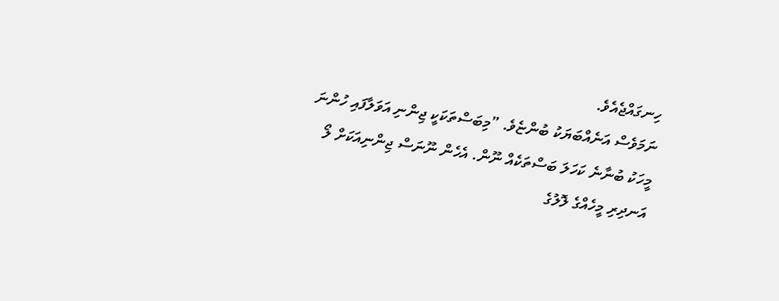ހިނގައްޖެއެވެ.
ނަމަވެސް އަނެއްބަޔަކު ބުންޏެވެ. ”މިބަސްތަކަކީ ޖިންނި އަވަލާފައި ހުންނަ މީހަކު ބުނާނެ ކަހަލަ ބަސްތަކެއް ނޫން. އެހެން ނޫނަސް ޖިންނިއަކަށް ލޯ އަނދިރި މީހެއްގެ ލޮލުގެ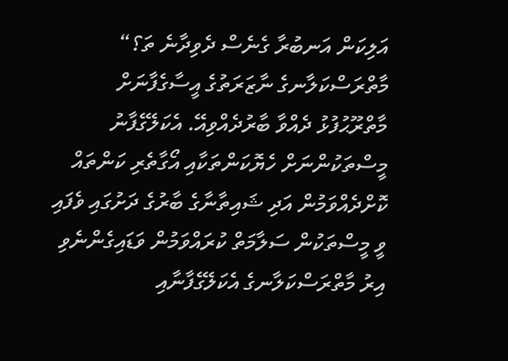އަލިކަން އަނބުރާ ގެނެސް ދެވިދާނެ ތަ؟“
މާތްރަސްކަލާނގެ ނާޒަރަތުގެ އީސާގެފާނަށް މާތްރޫޙުފުޅު ދެއްވާ ބާރުދެއްވިއޭ. އެކަލޭގެފާނު މީސްތަކުންނަށް ހެޔޮކަންތަކާއި އޯގާތެރި ކަންތައް ކޮށްދެއްވަމުން އަދި ޝައިތާނާގެ ބާރުގެ ދަށުގައި ވެފައި ވީ މީސްތަކުން ސަލާމަތް ކުރައްވަމުން ވަޑައިގެންނެވި އިރު މާތްރަސްކަލާނގެ އެކަލޭގެފާނާއި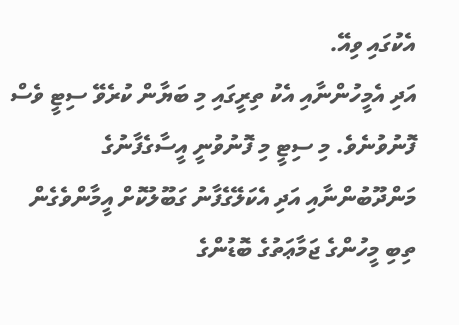އެކުގައި ވިއޭ.
އަދި އެމީހުންނާއި އެކު ތިރީގައި މި ބަޔާން ކުރެވޭ ސިޓީ ވެސް ފޮނުވުނެވެ. މި ސިޓީ މި ފޮނުވުނީ އީސާގެފާނުގެ މަންދޫބުންނާއި އަދި އެކަލޭގެފާނު ގަބޫލުކޮށް އީމާންވެގެން ތިބި މީހުންގެ ޖަމާޢަތުގެ ބޮޑުންގެ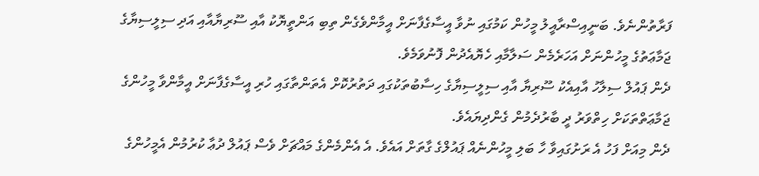ފަރާތުންނެވެ. ބަނީއިސްރާއީލު މީހުން ކަމުގައި ނުވާ އީސާގެފާނަށް އީމާންވެގެން ތިބި އަންތީޔޮކު އާއި ސޫރިޔާއާއި އަދި ސިލީސިޔާގެ ޖަމާޢަތުގެ މީހުންނަށް އަހަރެމެން ސަލާމާއި ހެޔޮއެދުން ފޮނުވަމެވެ.
ދެން ޕައުލް ސިލާހު އާއިއެކު ސޫރިޔާ އާއި ސިލީސިޔާގެ ހިސާބުތަކުގައި ދަތުރުކޮށް އެތަންތާގައި ހުރި އީސާގެފާނަށް އީމާންވާ މީހުންގެ ޖަމާޢަތްތަކަށް ހިތްވަރު ދީ ބާރުދެމުން ގެންދިޔައެވެ.
ދެން މިއަށް ފަހު އެ ރަށުގައިވާ ހާ ބަލި މީހުންނެއް ޕައުލްގެ ގާތަށް އައެވެ. އެ އެންމެންގެ މައްޗަށް ވެސް ޕައުލް ދުޢާ ކުރުމުން އެމީހުންގެ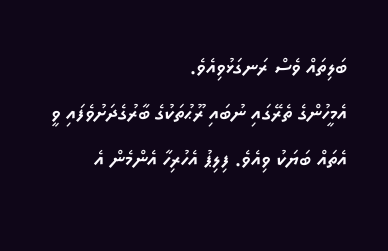ބަލިތައް ވެސް ރަނގަޅުވިއެވެ.
އެމީހުންގެ ތެރޭގައި ނުބައި ރޫޙުތަކުގެ ބާރުގެދަށުވެފައި ވީ އެތައް ބަޔަކު ވިއެވެ. ފިލިޕު އެހުރިހާ އެންމެން އެ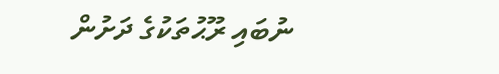ނުބައި ރޫޙުތަކުގެ ދަށުން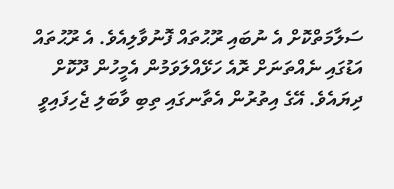ސަލާމަތްކޮށް އެ ނުބައި ރޫޙުތައް ފޮނުވާލިއެވެ. އެ ރޫޙުތައް އަޑުގައި ނެއްތަނަށް ރޮއެ ހަޅޭއްލަވަމުން އެމީހުން ދޫކޮށް ދިޔައެވެ. އޭގެ އިތުރުން އެތާނގައި ތިބި ވާބަލި ޖެހިފައިވީ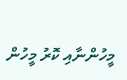މީހުންނާއި ކޮރު މީހުން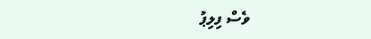ވެސް ފިލިޕު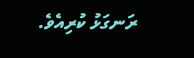ރަނގަޅު ކުރިއެވެ.